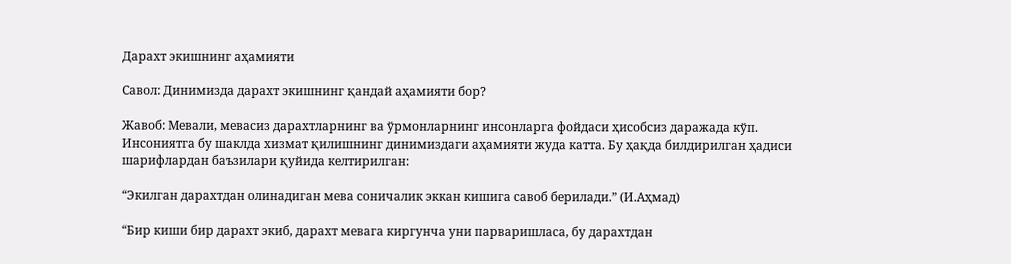Дарахт экишнинг аҳамияти

Савол: Динимизда дарахт экишнинг қандай аҳамияти бор?

Жавоб: Мевали, мевасиз дарахтларнинг ва ўрмонларнинг инсонларга фойдаси ҳисобсиз даражада кўп. Инсониятга бу шаклда хизмат қилишнинг динимиздаги аҳамияти жуда катта. Бу ҳақда билдирилган ҳадиси шарифлардан баъзилари қуйида келтирилган:

“Экилган дарахтдан олинадиган мева соничалик эккан кишига савоб берилади.” (И.Аҳмад)

“Бир киши бир дарахт экиб, дарахт мевага киргунча уни парваришласа, бу дарахтдан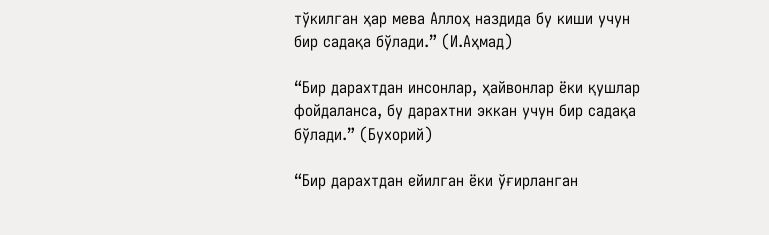тўкилган ҳар мева Аллоҳ наздида бу киши учун бир садақа бўлади.” (И.Аҳмад)

“Бир дарахтдан инсонлар, ҳайвонлар ёки қушлар фойдаланса, бу дарахтни эккан учун бир садақа бўлади.” (Бухорий)

“Бир дарахтдан ейилган ёки ўғирланган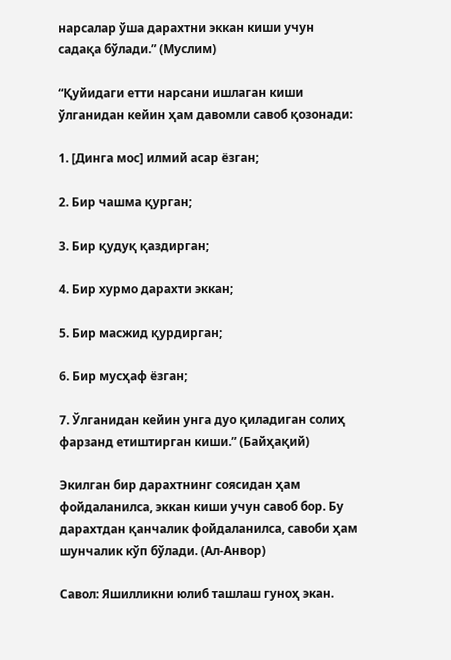нарсалар ўша дарахтни эккан киши учун садақа бўлади.” (Муслим)

“Қуйидаги етти нарсани ишлаган киши ўлганидан кейин ҳам давомли савоб қозонади:

1. [Динга мос] илмий асар ёзган;

2. Бир чашма қурган;

3. Бир қудуқ қаздирган;

4. Бир хурмо дарахти эккан;

5. Бир масжид қурдирган;

6. Бир мусҳаф ёзган;

7. Ўлганидан кейин унга дуо қиладиган солиҳ фарзанд етиштирган киши.” (Байҳақий)

Экилган бир дарахтнинг соясидан ҳам фойдаланилса, эккан киши учун савоб бор. Бу дарахтдан қанчалик фойдаланилса, савоби ҳам шунчалик кўп бўлади. (Ал-Анвор)

Савол: Яшилликни юлиб ташлаш гуноҳ экан.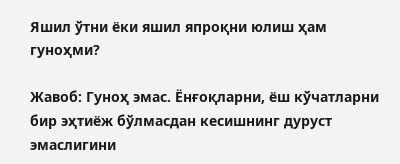Яшил ўтни ёки яшил япроқни юлиш ҳам гуноҳми?

Жавоб: Гуноҳ эмас. Ёнғоқларни, ёш кўчатларни бир эҳтиёж бўлмасдан кесишнинг дуруст эмаслигини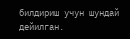билдириш учун шундай дейилган.